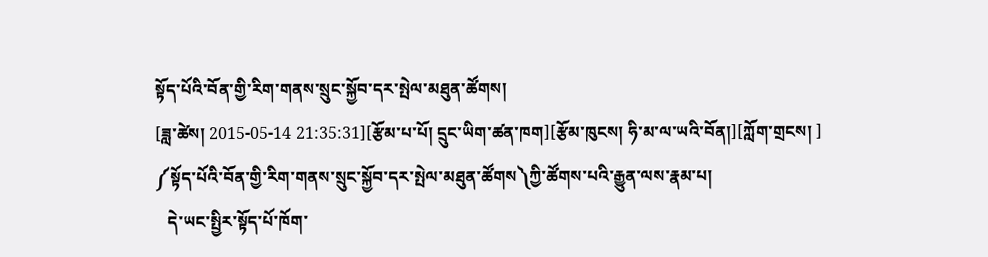སྟོད་པོའི་བོན་གྱི་རིག་གནས་སྲུང་སྐྱོབ་དར་སྤེལ་མཐུན་ཚོགས།
[ཟླ་ཚེས། 2015-05-14 21:35:31][རྩོམ་པ་པོ། དྲུང་ཡིག་ཚན་ཁག][རྩོམ་ཁུངས། ཧི་མ་ལ་ཡའི་བོན།][ཀློག་གྲངས། ]
༼སྟོད་པོའི་བོན་གྱི་རིག་གནས་སྲུང་སྐྱོབ་དར་སྤེལ་མཐུན་ཚོགས༽ཀྱི་ཚོགས་པའི་རྒྱུན་ལས་རྣམ་པ།
   དེ་ཡང་སྤྱིར་སྟོད་པོ་ཁོག་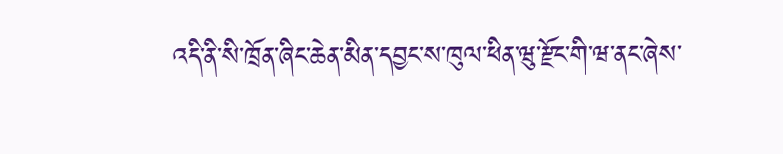འདི་ནི་སི་ཁྲོན་ཞིང་ཆེན་མིན་དབྱང་ས་ཁུལ་ཕིན་ཝུ་རྫོང་གི་ཝ་ནང་ཞེས་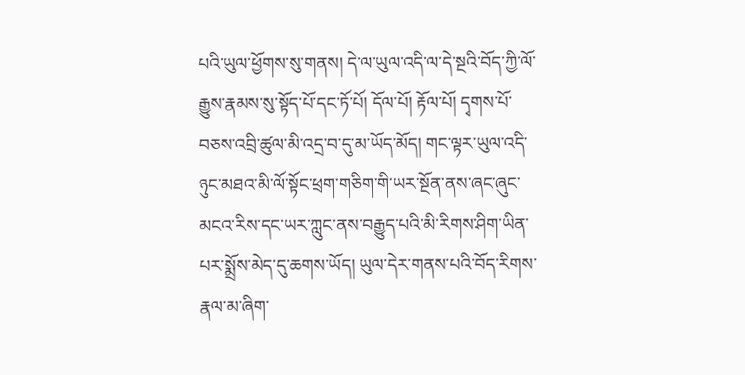པའི་ཡུལ་ཕྱོགས་སུ་གནས། དེ་ལ་ཡུལ་འདི་ལ་དེ་སྔའི་བོད་ཀྱི་ལོ་རྒྱུས་རྣམས་སུ་སྟོད་པོ་དང་ཏོ་པོ། དོལ་པོ། རྟོལ་པོ། དྭགས་པོ་བཅས་འབྲི་ཚུལ་མི་འདྲ་བ་དུ་མ་ཡོད་མོད། གང་ལྟར་ཡུལ་འདི་ཉུང་མཐའ་མི་ལོ་སྟོང་ཕྲག་གཅིག་གི་ཡར་སྔོན་ནས་ཞང་ཞུང་མངའ་རིས་དང་ཡར་ཀླུང་ནས་བརྒྱུད་པའི་མི་རིགས་ཤིག་ཡིན་པར་སྨྲོས་མེད་དུ་ཆགས་ཡོད། ཡུལ་དེར་གནས་པའི་བོད་རིགས་རྣལ་མ་ཞིག་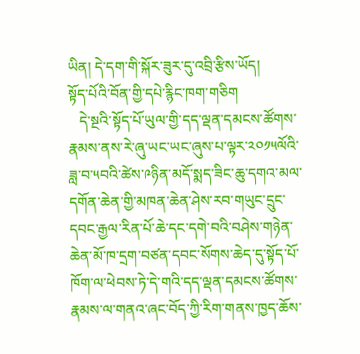ཡིན། དེ་དག་གི་སྐོར་ཟུར་དུ་འབྲི་རྩིས་ཡོད།
སྟོད་པོའི་བོན་གྱི་དཔེ་རྙིང་ཁག་གཅིག
   དེ་སྔའི་སྟོད་པོ་ཡུལ་གྱི་དད་ལྡན་དམངས་ཚོགས་རྣམས་ནས་རེ་ཞུ་ཡང་ཡང་ཞུས་པ་ལྟར་༢༠༡༥ལོའི་ཟླ་བ་༥བའི་ཚེས་༩ཉིན་མདོ་སྨད་ཟིང་ཆུ་དགའ་མལ་དགོན་ཆེན་གྱི་མཁན་ཆེན་ཤེས་རབ་གཡུང་དྲུང་དབང་རྒྱལ་རིན་པོ་ཆེ་དང་དགེ་བའི་བཤེས་གཉེན་ཆེན་མོ་ཁ་དྲག་བཙན་དབང་སོགས་ཆེད་དུ་སྟོད་པོ་ཁོག་ལ་ཕེབས་ཏེ་དེ་གའི་དད་ལྡན་དམངས་ཚོགས་རྣམས་ལ་གནའ་ཞང་བོད་ཀྱི་རིག་གནས་ཁྱད་ཆོས་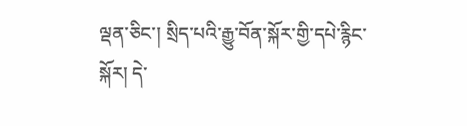ལྡན་ཅིང་། སྲིད་པའི་རྒྱུ་བོན་སྐོར་གྱི་དཔེ་རྙིང་སྐོར། དེ་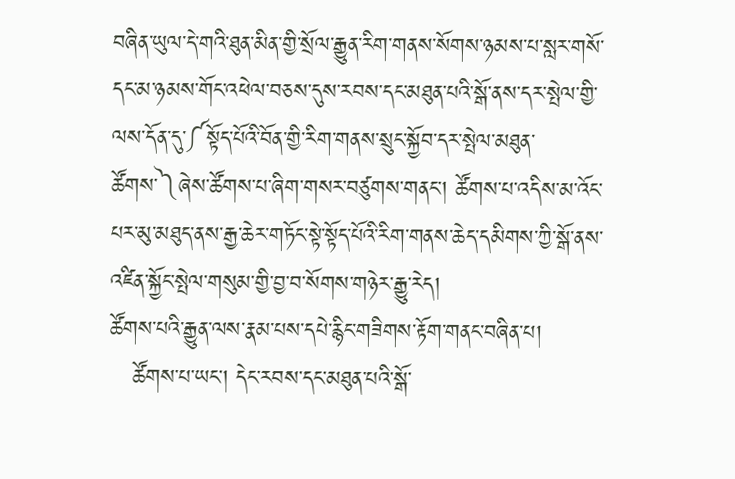བཞིན་ཡུལ་དེ་གའི་ཐུན་མིན་གྱི་སྲོལ་རྒྱུན་རིག་གནས་སོགས་ཉམས་པ་སླར་གསོ་དང་མ་ཉམས་གོང་འཕེལ་བཅས་དུས་རབས་དང་མཐུན་པའི་སྒོ་ནས་དར་སྤེལ་གྱི་ལས་དོན་དུ་༼སྟོད་པོའི་བོན་གྱི་རིག་གནས་སྲུང་སྐྱོབ་དར་སྤེལ་མཐུན་ཚོགས་༽ཞེས་ཚོགས་པ་ཞིག་གསར་བཙུགས་གནང་། ཚོགས་པ་འདིས་མ་འོང་པར་མུ་མཐུད་ནས་རྒྱ་ཆེར་གཏོང་སྟེ་སྟོད་པོའི་རིག་གནས་ཆེད་དམིགས་ཀྱི་སྒོ་ནས་འཛིན་སྐྱོང་སྤེལ་གསུམ་གྱི་བྱ་བ་སོགས་གཉེར་རྒྱུ་རེད།
ཚོགས་པའི་རྒྱུན་ལས་རྣམ་པས་དཔེ་རྙིང་གཟིགས་རྟོག་གནང་བཞིན་པ།
   ཚོགས་པ་ཡང་། དེང་རབས་དང་མཐུན་པའི་སྒོ་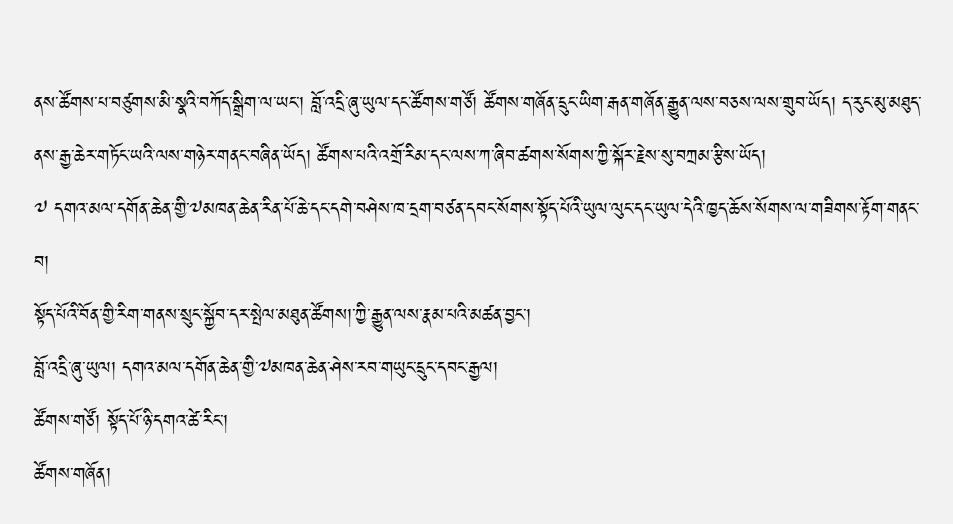ནས་ཚོགས་པ་བཙུགས་མི་སྣའི་བཀོད་སྒྲིག་ལ་ཡང་། བློ་འདྲི་ཞུ་ཡུལ་དང་ཚོགས་གཙོ། ཚོགས་གཞོན་དྲུང་ཡིག་རྒན་གཞོན་རྒྱུན་ལས་བཅས་ལས་གྲུབ་ཡོད། ད་རུང་མུ་མཐུད་ནས་རྒྱ་ཆེར་གཏོང་ཡའི་ལས་གཉེར་གནང་བཞིན་ཡོད། ཚོགས་པའི་འགྲོ་རིམ་དང་ལས་ཀ་ཞིབ་ཚགས་སོགས་ཀྱི་སྐོར་རྗེས་སུ་བཀྲམ་རྩིས་ཡོད།
༧ དགའ་མལ་དགོན་ཆེན་གྱི་༧མཁན་ཆེན་རིན་པོ་ཆེ་དང་དགེ་བཤེས་ཁ་དྲག་བཙན་དབང་སོགས་སྟོད་པོའི་ཡུལ་ལུང་དང་ཡུལ་དེའི་ཁྱད་ཆོས་སོགས་ལ་གཟིགས་རྟོག་གནང་བ།
སྟོད་པོའི་བོན་གྱི་རིག་གནས་སྲུང་སྐྱོབ་དར་སྤེལ་མཐུན་ཚོགས།་ཀྱི་རྒྱུན་ལས་རྣམ་པའི་མཚན་བྱང་།
བློ་འདྲི་ཞུ་ཡུལ། དགའ་མལ་དགོན་ཆེན་གྱི་༧མཁན་ཆེན་ཤེས་རབ་གཡུང་དྲུང་དབང་རྒྱལ།
ཚོགས་གཙོ། སྟོད་པོ་ཉི་དགའ་ཚེ་རིང་།
ཚོགས་གཞོན།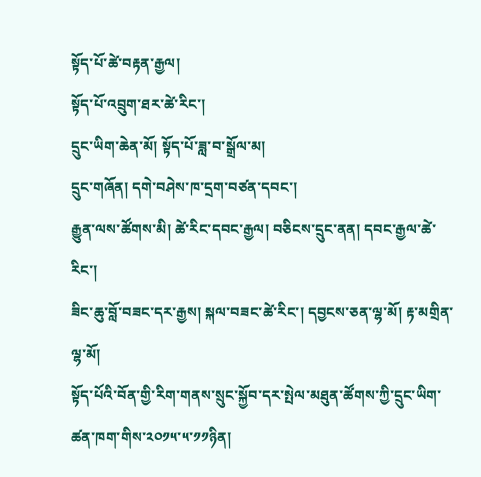སྟོད་པོ་ཚེ་བརྟན་རྒྱལ།
སྟོད་པོ་འབྲུག་ཐར་ཚེ་རིང་།
དྲུང་ཡིག་ཆེན་མོ། སྟོད་པོ་ཟླ་བ་སྒྲོལ་མ།
དྲུང་གཞོན། དགེ་བཤེས་ཁ་དྲག་བཙན་དབང་།
རྒྱུན་ལས་ཚོགས་མི། ཚེ་རིང་དབང་རྒྱལ། བཅིངས་དྲུང་ནན། དབང་རྒྱལ་ཚེ་རིང་།
ཟིང་ཆུ་བློ་བཟང་དར་རྒྱས། སྐལ་བཟང་ཚེ་རིང་། དབྱངས་ཅན་ལྷ་མོ། རྟ་མགྲིན་ལྷ་མོ།
སྟོད་པོའི་བོན་གྱི་རིག་གནས་སྲུང་སྐྱོབ་དར་སྤེལ་མཐུན་ཚོགས་ཀྱི་དྲུང་ཡིག་ཚན་ཁག་གིས་༢༠༡༥་༥་༡༡ཉིན།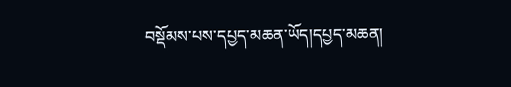བསྡོམས་པས་དཔྱད་མཆན་ཡོད།དཔྱད་མཆན།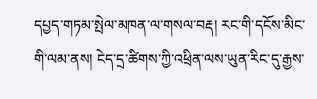དཔྱད་གཏམ་སྤེལ་མཁན་ལ་གསལ་བརྡ། རང་གི་དངོས་མིང་གི་ལམ་ནས། ངེད་དྲ་ཚིགས་ཀྱི་འཕྲིན་ལས་ཡུན་རིང་དུ་རྒྱས་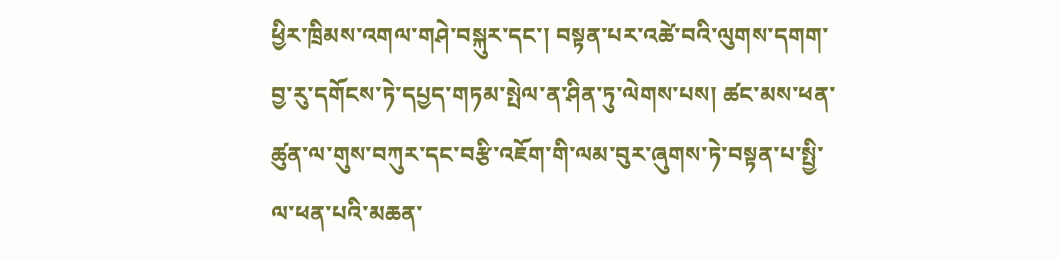ཕྱིར་ཁྲིམས་འགལ་གཤེ་བསྐུར་དང་། བསྟན་པར་འཚེ་བའི་ལུགས་དགག་བྱ་རུ་དགོངས་ཏེ་དཔྱད་གཏམ་སྤེལ་ན་ཤིན་ཏུ་ལེགས་པས། ཚང་མས་ཕན་ཚུན་ལ་གུས་བཀུར་དང་བརྩི་འཇོག་གི་ལམ་བུར་ཞུགས་ཏེ་བསྟན་པ་སྤྱི་ལ་ཕན་པའི་མཆན་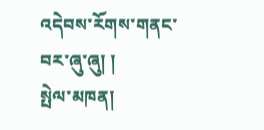འདེབས་རོགས་གནང་བར་ཞུ་ཞུ། །
སྤེལ་མཁན།